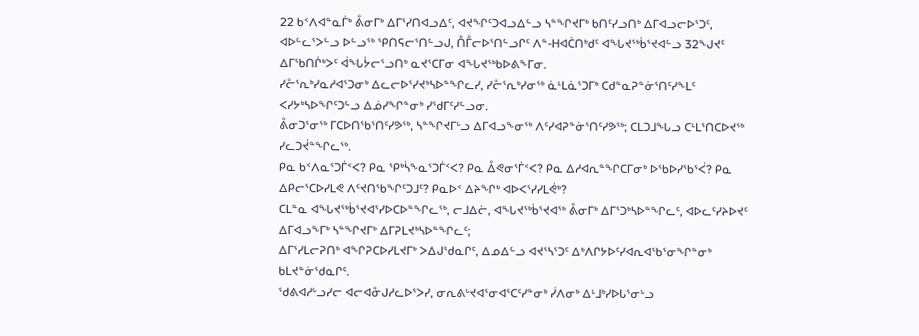22 ᑲᑉᐱᐊᓐᓇᒦᒃ ᕔᓂᒥᒃ ᐃᒥᕐᓯᑎᐊᓗᐃᑦ, ᐊᔪᖏᑦᑐᐊᓗᐃᓪᓗ ᓴᓐᖏᔪᒥᒃ ᑲᑎᑦᓯᓗᑎᒃ ᐃᒥᐊᓗᓕᐅᕐᑐᑦ,
ᐊᐅᓪᓚᕐᐳᓪᓗ ᐅᓪᓗᖅ ᕿᑎᕋᓕᕐᑎᓪᓗᒍ, ᑍᒤᓕᐅᕐᑎᓪᓗᒋᑦ ᐱᓐ-ᕼᐊᑖᑎᒃᑯᑦ ᐊᖓᔪᖅᑳᕐᔪᐊᓪᓗ 32ᖑᔪᑦ ᐃᒥᖃᑎᒌᒃᐳᑦ ᐋᖓᔮᓕᕐᓗᑎᒃ ᓇᔪᕐᑕᒥᓂ ᐊᖓᔪᖅᑲᐅᕕᖕᒥᓂ.
ᓯᓔᕐᕆᒃᓯᓇᓱᐊᕐᑐᓂᒃ ᐃᓚᓕᐅᕐᓯᔪᒃᓴᐅᓐᖏᓚᓯ, ᓯᓔᕐᕆᒃᓯᓂᖅ ᓈᒻᒪᓈᕐᑐᒥᒃ ᑕᑯᓐᓇᕈᓐᓃᕐᑎᑦᓯᖕᒪᑦ ᐸᓯᔭᒃᓴᐅᖏᑦᑐᓪᓗ ᐃᓅᓯᖏᓐᓂᒃ ᓯᖁᒥᑦᓯᓪᓗᓂ.
ᕔᓂᑐᕐᓂᖅ ᒥᑕᐅᑎᖃᕐᑎᑦᓯᕗᖅ, ᓴᓐᖏᔪᒥᒡᓗ ᐃᒥᐊᓗᖕᓂᖅ ᐱᑦᓯᐊᕈᓐᓃᕐᑎᑦᓯᕗᖅ; ᑕᒪᑐᒧᖓᓗ ᑕᒻᒪᕐᑎᑕᐅᔪᖅ ᓯᓚᑐᔫᓐᖏᓚᖅ.
ᑭᓇ ᑲᑉᐱᓇᕐᑐᒦᑉᐸ? ᑭᓇ ᕿᒃᓵᖕᓇᕐᑐᒦᑉᐸ? ᑭᓇ ᐂᕙᓂᕐᒦᑉᐸ? ᑭᓇ ᐃᓱᐊᕆᓐᖏᑕᒥᓂᒃ ᐅᖃᐅᓯᖃᕐᐹ? ᑭᓇ ᐃᑭᓕᕐᑕᐅᓯᒪᕙ ᐱᑦᔪᑎᖃᖏᑦᑐᒧᑦ? ᑭᓇᐅᑉ ᐃᔨᖏᒃ ᐊᐅᐸᕐᓯᓯᒪᕚᒃ?
ᑕᒪᓐᓇ ᐊᖓᔪᖅᑳᕐᔪᐊᕐᓯᐅᑕᐅᓐᖏᓚᖅ, ᓕᒧᐃᓖ, ᐊᖓᔪᖅᑳᕐᔪᐊᖅ ᕔᓂᒥᒃ ᐃᒥᕐᑐᒃᓴᐅᓐᖏᓚᑦ, ᐊᐅᓚᑦᓯᔨᐅᔪᑦ ᐃᒥᐊᓗᖕᒥᒃ ᓴᓐᖏᔪᒥᒃ ᐃᒥᕈᒪᔪᒃᓴᐅᓐᖏᓚᑦ;
ᐃᒥᕐᓯᒪᓕᕈᑎᒃ ᐊᖏᕈᑕᐅᓯᒪᔪᒥᒃ ᐳᐃᒍᖁᓇᒋᑦ, ᐃᓄᐃᓪᓗ ᐊᔪᕐᓴᕐᑐᑦ ᐃᒃᐱᒋᔭᐅᑦᓯᐊᕆᐊᖃᕐᓂᖏᓐᓂᒃ ᑲᒪᔪᓐᓃᖁᓇᒋᑦ.
ᖁᕕᐊᓱᒡᓗᓯᓕ ᐊᓕᐊᓁᒍᓱᓚᐅᕐᐳᓯ, ᓂᕆᕕᒡᔪᐊᕐᓂᐊᕐᑕᑦᓯᓐᓂᒃ ᓰᐱᓂᒃ ᐃᒻᒧᒃᓯᐅᒐᕐᓂᒡᓗ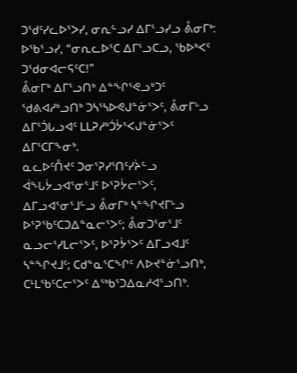ᑐᖁᑦᓯᓚᐅᕐᐳᓯ, ᓂᕆᓪᓗᓯ ᐃᒥᕐᓗᓯᓗ ᕔᓂᒥᒃ: ᐅᖃᕐᓗᓯ, “ᓂᕆᓚᐅᕐᑕ ᐃᒥᕐᓗᑕᓗ, ᖃᐅᒃᐸᑦ ᑐᖁᓂᐊᓕᕋᑦᑕ!”
ᕔᓂᒥᒃ ᐃᒥᕐᓗᑎᒃ ᐃᓐᖏᕐᕙᓗᒃᑐᑦ ᖁᕕᐊᓱᒃᓗᑎᒃ ᑐᓴᕐᓴᐅᕙᒍᓐᓃᕐᐳᑦ, ᕔᓂᒥᒡᓗ ᐃᒥᕐᑑᒐᓗᐊᑦ ᒪᒪᕈᓱᒃᑑᔮᕐᐸᒍᓐᓃᕐᐳᑦ ᐃᒥᕐᑕᒥᖕᓂᒃ.
ᓇᓚᐅᑦᑍᔪᑦ ᑐᓂᕐᕈᓯᕐᑎᑦᓯᔩᓪᓗ ᐋᖓᔮᓗᐊᕐᓂᕐᒧᑦ ᐅᕐᕈᔮᓕᕐᐳᑦ, ᐃᒥᓗᐊᕐᓂᕐᒧᓪᓗ ᕔᓂᒥᒃ ᓴᓐᖏᔪᒥᒡᓗ ᐅᕐᕈᖃᑦᑕᑐᐃᓐᓇᓕᕐᐳᑦ; ᕔᓂᑐᕐᓂᕐᒧᑦ ᓇᓗᓕᕐᓯᒪᓕᕐᐳᑦ, ᐅᕐᕈᔮᕐᐳᑦ ᐃᒥᓗᐊᒧᑦ ᓴᓐᖏᔪᒧᑦ; ᑕᑯᓐᓇᕐᑕᖏᑦ ᐱᐅᔪᓐᓃᕐᓗᑎᒃ, ᑕᒻᒪᖃᑦᑕᓕᕐᐳᑦ ᐃᖅᑲᕐᑐᐃᓇᓱᐊᕐᓗᑎᒃ.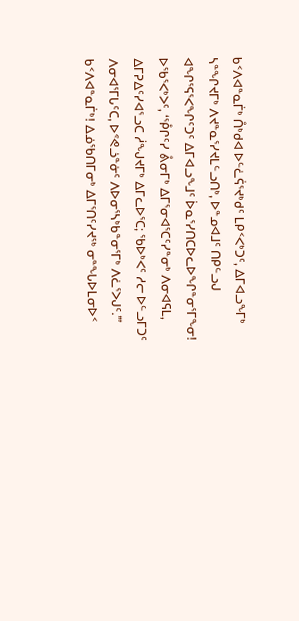ᑲᑉᐱᐊᓐᓇᒦᒃ ᑍᒃᑯᐊ ᐅᓪᓛᕌᕐᔪᒃᑯᑦ ᒪᑭᑉᐸᒃᑐᑦ, ᐃᒥᐊᓗᖕᒥᒃ ᓴᓐᖏᔪᒥᒃ ᐱᔪᓐᓇᕐᓯᔪᒪᓪᓗᑎᒃ, ᐅᓐᓄᐊᒧᑦ ᑎᑭᓪᓗᒍ ᐊᖏᕐᕋᕐᐸᖏᑦᑐᑦ ᐃᒥᐊᓗᖕᒧᑦ ᐆᓇᕐᓯᑎᑕᐅᓚᐅᖏᓐᓂᕐᒥᖕᓂ!
ᐅᖃᕐᐸᒃᐳᑦ, ‘ᕾᒋᑦᓯ ᕔᓂᒥᒃ ᐃᒥᕐᓂᐊᕐᑕᑦᓯᓐᓂᒃ ᐱᓂᐊᕋᒪ, ᐃᒥᕈᐃᑦᓯᐊᕐᓗᑕ ᓲᖑᔪᒥᒃ ᐃᒥᓚᐅᕐᑕ; ᖃᐅᒃᐸᑦ ᓱᓕ ᐅᓪᓗᒥᑐᑦ ᐱᓂᐊᕐᒥᒐᑦᑕ, ᐅᕝᕙᓘᓐᓃᑦ ᐱᐅᓂᕐᓴᒃᑲᓐᓂᕐᒥᒃ ᐱᓛᕐᐳᒍᑦ.’”
ᑲᑉᐱᐊᓐᓇᒦᒃ! ᐃᓅᖃᑎᒥᓂᒃ ᐃᒥᕐᑎᑦᓯᔪᖅ ᓂᓐᖓᐅᒪᓂᐅᑉ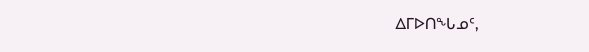ᐃᒥᐅᑎᖓᓄᑦ,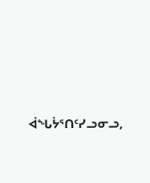ᐋᖓᔮᕐᑎᑦᓯᓗᓂᓗ,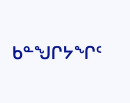ᑲᓐᖑᒋᔭᖏᑦ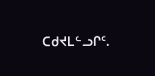ᑕᑯᔪᒪᓪᓗᒋᑦ.